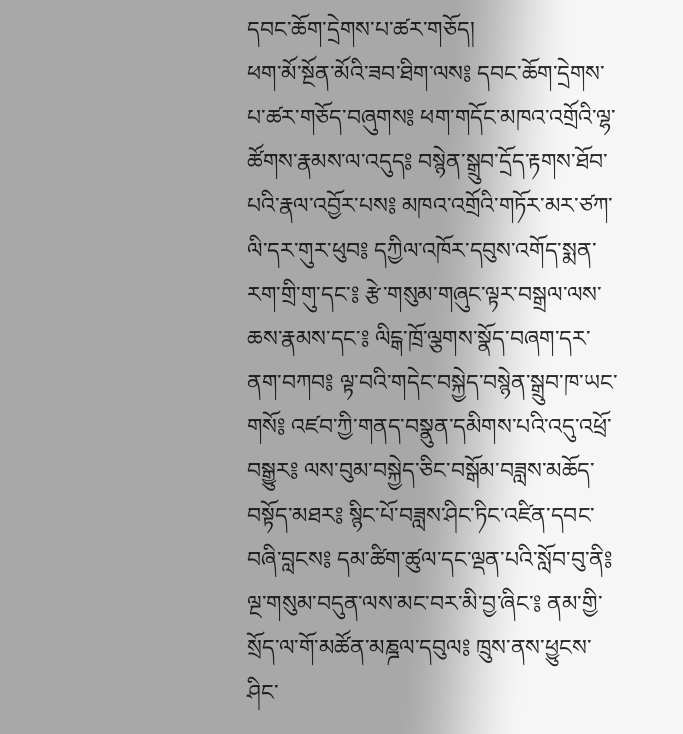དབང་ཆོག་དྲེགས་པ་ཚར་གཅོད།
ཕག་མོ་སྔོན་མོའི་ཟབ་ཐིག་ལས༔ དབང་ཆོག་དྲེགས་པ་ཚར་གཅོད་བཞུགས༔ ཕག་གདོང་མཁའ་འགྲོའི་ལྷ་ཚོགས་རྣམས་ལ་འདུད༔ བསྙེན་སྒྲུབ་དྲོད་རྟགས་ཐོབ་པའི་རྣལ་འབྱོར་པས༔ མཁའ་འགྲོའི་གཏོར་མར་ཙཀ་ལི་དར་གུར་ཕུབ༔ དཀྱིལ་འཁོར་དབུས་འགོད་སྨན་རག་གྲི་གུ་དང་༔ རྩེ་གསུམ་གཞུང་ལྟར་བསྒྲལ་ལས་ཆས་རྣམས་དང་༔ ལིངྒ་ཁྲོ་ལྕགས་སྣོད་བཞག་དར་ནག་བཀབ༔ ལྟ་བའི་གདེང་བསྐྱེད་བསྙེན་སྒྲུབ་ཁ་ཡང་གསོ༔ འཛབ་ཀྱི་གནད་བསྣུན་དམིགས་པའི་འདུ་འཕྲོ་བསྒྱུར༔ ལས་བུམ་བསྐྱེད་ཅིང་བསྒོམ་བཟླས་མཆོད་བསྟོད་མཐར༔ སྙིང་པོ་བཟླས་ཤིང་ཏིང་འཛིན་དབང་བཞི་བླངས༔ དམ་ཚིག་ཚུལ་དང་ལྡན་པའི་སློབ་བུ་ནི༔ ལྔ་གསུམ་བདུན་ལས་མང་བར་མི་བྱ་ཞིང་༔ ནམ་གྱི་སྲོད་ལ་གོ་མཚོན་མཎྜལ་དབུལ༔ ཁྲུས་ནས་ཕྱུངས་ཤིང་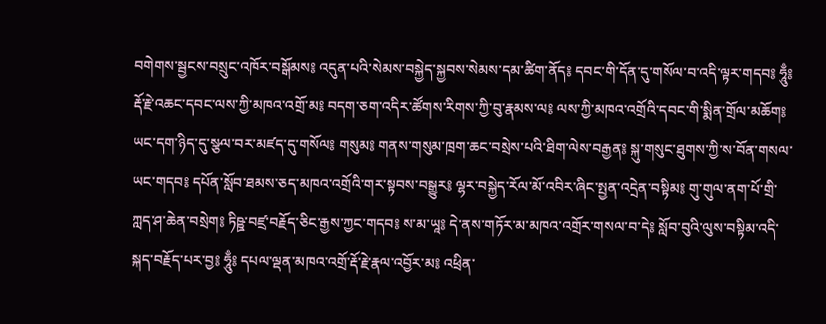བགེགས་སྦྱངས་བསྲུང་འཁོར་བསྒོམས༔ འདུན་པའི་སེམས་བསྐྱེད་སྐྱབས་སེམས་དམ་ཚིག་ནོད༔ དབང་གི་དོན་དུ་གསོལ་བ་འདི་ལྟར་གདབ༔ ཧཱུྃ༔ རྡོ་རྗེ་འཆང་དབང་ལས་ཀྱི་མཁའ་འགྲོ་མ༔ བདག་ཅག་འདིར་ཚོགས་རིགས་ཀྱི་བུ་རྣམས་ལ༔ ལས་ཀྱི་མཁའ་འགྲོའི་དབང་གི་སྨིན་གྲོལ་མཆོག༔ ཡང་དག་ཉིད་དུ་སྩལ་བར་མཛད་དུ་གསོལ༔ གསུམ༔ གནས་གསུམ་ཁྲག་ཆང་བསྲེས་པའི་ཐིག་ལེས་བརྒྱན༔ སྐུ་གསུང་ཐུགས་ཀྱི་ས་བོན་གསལ་ཡང་གདབ༔ དཔོན་སློབ་ཐམས་ཅད་མཁའ་འགྲོའི་གར་སྟབས་བསྒྱུར༔ ལྷར་བསྐྱེད་རོལ་མོ་འབིར་ཞིང་སྤྱན་འདྲེན་བསྟིམ༔ གུ་གུལ་ནག་པོ་གྲི་ཀླད་ཤ་ཆེན་བསྲེག༔ ཏིཥྛ་བཛྲ་བརྗོད་ཅིང་རྒྱས་ཀྱང་གདབ༔ ས་མ་ཡཱ༔ དེ་ནས་གཏོར་མ་མཁའ་འགྲོར་གསལ་བ་དེ༔ སློབ་བུའི་ལུས་བསྟིམ་འདི་སྐད་བརྗོད་པར་བྱ༔ ཧཱུྃ༔ དཔལ་ལྡན་མཁའ་འགྲོ་རྡོ་རྗེ་རྣལ་འབྱོར་མ༔ འཕྲིན་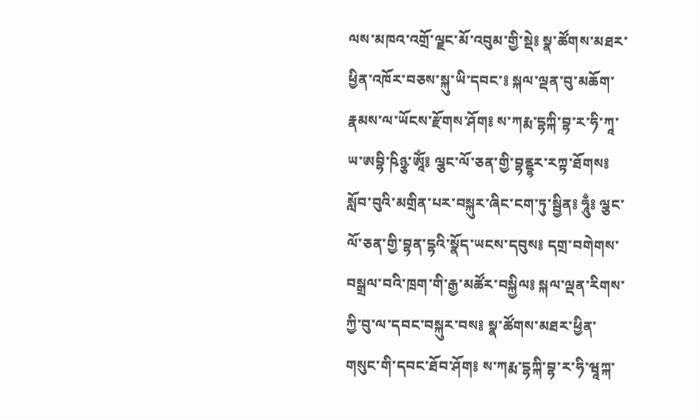ལས་མཁའ་འགྲོ་ལྗང་མོ་འབུམ་གྱི་སྡེ༔ སྣ་ཚོགས་མཐར་ཕྱིན་འཁོར་བཅས་སྐུ་ཡི་དབང་༔ སྐལ་ལྡན་བུ་མཆོག་རྣམས་ལ་ཡོངས་རྫོགས་ཤོག༔ ས་ཀརྨ་དྷཀྐི་བྷ་ར་ཧི་ཀཱ་ཡ་ཨབྷི་ཥིཉྩ་ཨཱོཾ༔ ལྕང་ལོ་ཅན་གྱི་བྷནྡྷར་རཀྟ་ཐོགས༔ སློབ་བུའི་མགྲིན་པར་བསྐུར་ཞིང་ངག་ཏུ་སྦྱིན༔ ཧཱུྃ༔ ལྕང་ལོ་ཅན་གྱི་བྷན་དྷའི་སྣོད་ཡངས་དབུས༔ དགྲ་བགེགས་བསྒྲལ་བའི་ཁྲག་གི་རྒྱ་མཚོར་བསྐྱིལ༔ སྐལ་ལྡན་རིགས་ཀྱི་བུ་ལ་དབང་བསྐུར་བས༔ སྣ་ཚོགས་མཐར་ཕྱིན་གསུང་གི་དབང་ཐོབ་ཤོག༔ ས་ཀརྨ་དྷཀྐི་བྷ་ར་ཧི་ཝཱཀྐ་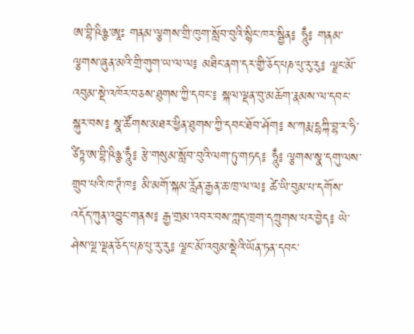ཨ་བྷི་ཥིཉྩ་ཨཱཿ གནམ་ལྕགས་གྲི་ཁུག་སློབ་བུའི་སྙིང་ཁར་སྦྱིན༔ ཧཱུྃ༔ གནམ་ལྕགས་ཞུན་མའི་གྲི་གུག་ཡ་ལ་ལ༔ མཐིང་ནག་དར་གྱི་ཅོད་པཎ་པུ་རུ་རུ༔ ལྗང་མོ་འབུམ་སྡེ་འཁོར་བཅས་ཐུགས་ཀྱི་དབང་༔ སྐལ་ལྡན་བུ་མཆོག་རྣམས་ལ་དབང་སྐུར་བས༔ སྣ་ཚོགས་མཐར་ཕྱིན་ཐུགས་ཀྱི་དབང་ཐོབ་ཤོག༔ ས་ཀརྨ་དྷཀྐི་བྷ་ར་ཧི་ཙིཏྟ་ཨ་བྷི་ཥིཉྩ་ཧཱུྃ༔ རྩེ་གསུམ་སློབ་བུའི་ལག་ཏུ་གཏད༔ ཧཱུྃ༔ ལྕགས་སྣ་དགུ་ལས་གྲུབ་པའི་ཁ་ཊཾ་ཁ༔ མི་མགོ་སྐམ་རློན་རྒྱན་ཆ་ཁྲ་ལ་ལ༔ ཚེ་ཡི་བུམ་པ་དགོས་འདོད་ཀུན་འབྱུང་གནས༔ རྒྱ་གྲམ་འབར་བས་ཀླད་ཁྲག་དཀྲུགས་པར་བྱེད༔ ཡེ་ཤེས་ལྔ་ལྡན་ཅོད་པཎ་པུ་རུ་རུ༔ ལྗང་མོ་འབུམ་སྡེའི་ཡོན་ཏན་དབང་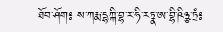ཐོབ་ཤོག༔ ས་ཀརྨ་དྷཀྐི་བྷ་ར་ཧི་རཏྣ་ཨ་བྷི་ཥིཉྩ་ཏྲཾ༔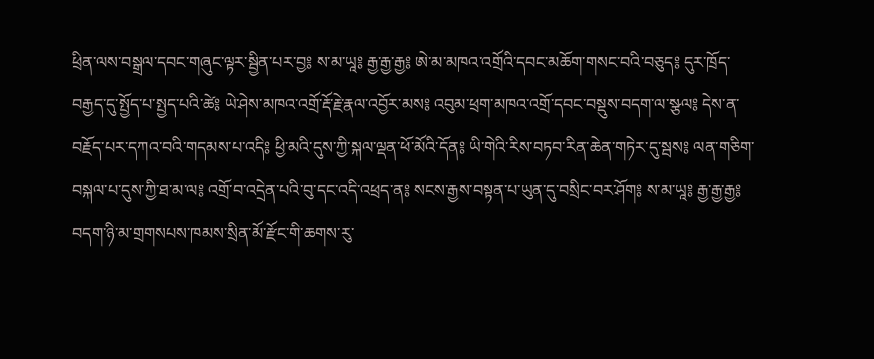ཕྲིན་ལས་བསྒྲལ་དབང་གཞུང་ལྟར་སྦྱིན་པར་བྱ༔ ས་མ་ཡཱ༔ རྒྱ་རྒྱ་རྒྱ༔ ཨེ་མ་མཁའ་འགྲོའི་དབང་མཆོག་གསང་བའི་བཅུད༔ དུར་ཁྲོད་བརྒྱད་དུ་སྤྱོད་པ་སྤྱད་པའི་ཚེ༔ ཡེ་ཤེས་མཁའ་འགྲོ་རྡོ་རྗེ་རྣལ་འབྱོར་མས༔ འབུམ་ཕྲག་མཁའ་འགྲོ་དབང་བསྡུས་བདག་ལ་སྩལ༔ དེས་ན་བརྗོད་པར་དཀའ་བའི་གདམས་པ་འདི༔ ཕྱི་མའི་དུས་ཀྱི་སྐལ་ལྡན་ཕོ་མོའི་དོན༔ ཡི་གེའི་རིས་བཏབ་རིན་ཆེན་གཏེར་དུ་སྦས༔ ལན་གཅིག་བསྐལ་པ་དུས་ཀྱི་ཐ་མ་ལ༔ འགྲོ་བ་འདྲེན་པའི་བུ་དང་འདི་འཕྲད་ན༔ སངས་རྒྱས་བསྟན་པ་ཡུན་དུ་བསྲིང་བར་ཤོག༔ ས་མ་ཡཱ༔ རྒྱ་རྒྱ་རྒྱ༔ བདག་ཉི་མ་གྲགསཔས་ཁམས་སྲིན་མོ་རྫོང་གི་ཆགས་རུ་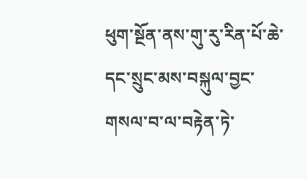ཕུག་སྔོན་ནས་གུ་རུ་རིན་པོ་ཆེ་དང་སྲུང་མས་བསྐུལ་བྱང་གསལ་བ་ལ་བརྟེན་ཏེ་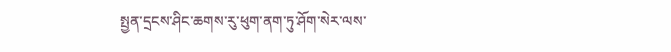སྤྱན་དྲངས་ཤིང་ཆགས་རུ་ཕུག་ནག་ཏུ་ཤོག་སེར་ལས་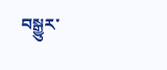བསྒྱུར་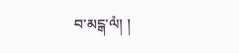བ་མངྒ་ལཾ། །